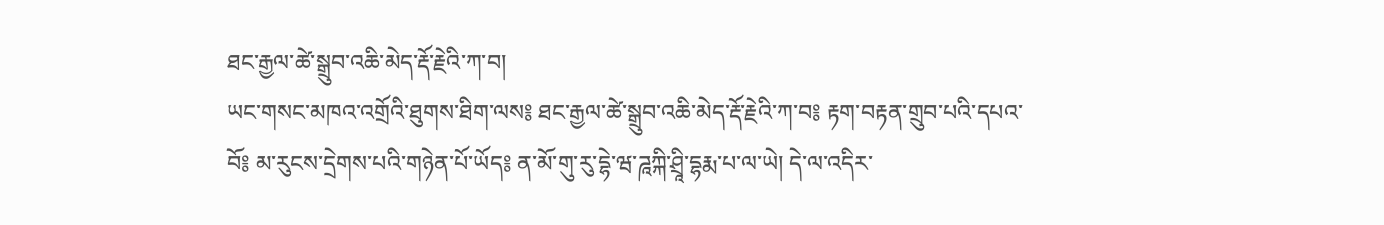ཐང་རྒྱལ་ཚེ་སྒྲུབ་འཆི་མེད་རྡོ་རྗེའི་ཀ་བ།
ཡང་གསང་མཁའ་འགྲོའི་ཐུགས་ཐིག་ལས༔ ཐང་རྒྱལ་ཚེ་སྒྲུབ་འཆི་མེད་རྡོ་རྗེའི་ཀ་བ༔ རྟག་བརྟན་གྲུབ་པའི་དཔའ་བོ༔ མ་རུངས་དྲེགས་པའི་གཉེན་པོ་ཡོད༔ ན་མོ་གུ་རུ་དྷེ་ཝ་ཌཱཀྐི་ཤྲཱི་དྷརྨ་པ་ལ་ཡེ། དེ་ལ་འདིར་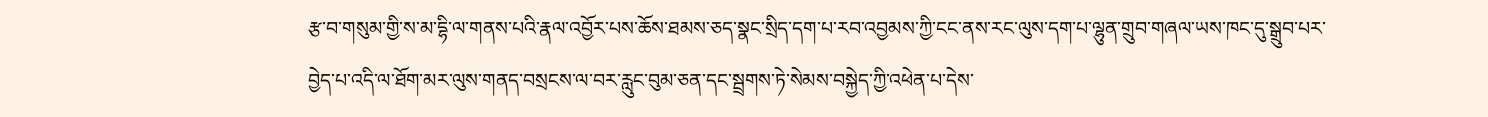རྩ་བ་གསུམ་གྱི་ས་མ་དྷི་ལ་གནས་པའི་རྣལ་འབྱོར་པས་ཆོས་ཐམས་ཅད་སྣང་སྲིད་དག་པ་རབ་འབྱམས་ཀྱི་ངང་ནས་རང་ལུས་དག་པ་ལྷུན་གྲུབ་གཞལ་ཡས་ཁང་དུ་སྒྲུབ་པར་བྱེད་པ་འདི་ལ་ཐོག་མར་ལུས་གནད་བསྲངས་ལ་བར་རླུང་བུམ་ཅན་དང་སྦྲགས་ཏེ་སེམས་བསྐྱེད་ཀྱི་འཕེན་པ་དེས་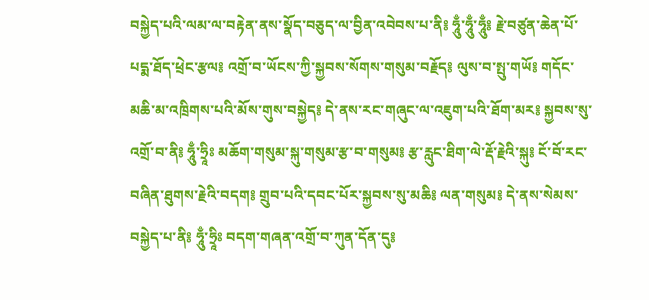བསྐྱེད་པའི་ལམ་ལ་བརྟེན་ནས་སྣོད་བཅུད་ལ་བྱིན་འབེབས་པ་ནི༔ ཧཱུྃ་ཧཱུྃ་ཧཱུྃ༔ རྗེ་བཙུན་ཆེན་པོ་པདྨ་ཐོད་ཕྲེང་རྩལ༔ འགྲོ་བ་ཡོངས་ཀྱི་སྐྱབས་སོགས་གསུམ་བརྗོད༔ ལུས་བ་སྤུ་གཡོ༔ གདོང་མཆི་མ་འཁྲིགས་པའི་མོས་གུས་བསྐྱེད༔ དེ་ནས་རང་གཞུང་ལ་འཇུག་པའི་ཐོག་མར༔ སྐྱབས་སུ་འགྲོ་བ་ནི༔ ཧཱུྃ་ཧྲཱིཿ མཆོག་གསུམ་སྐུ་གསུམ་རྩ་བ་གསུམ༔ རྩ་རླུང་ཐིག་ལེ་རྡོ་རྗེའི་སྐུ༔ ངོ་བོ་རང་བཞིན་ཐུགས་རྗེའི་བདག༔ གྲུབ་པའི་དབང་པོར་སྐྱབས་སུ་མཆི༔ ལན་གསུམ༔ དེ་ནས་སེམས་བསྐྱེད་པ་ནི༔ ཧཱུྃ་ཧྲཱིཿ བདག་གཞན་འགྲོ་བ་ཀུན་དོན་དུ༔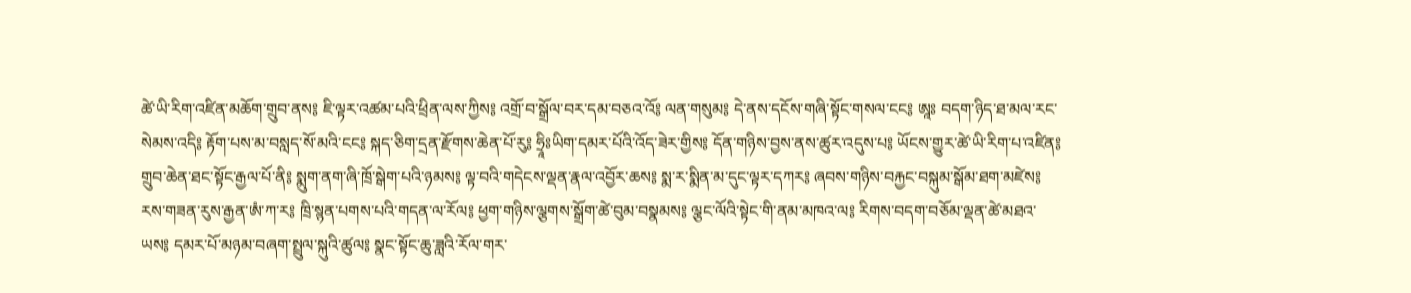ཚེ་ཡི་རིག་འཛིན་མཆོག་གྲུབ་ནས༔ ཇི་ལྟར་འཚམ་པའི་ཕྲིན་ལས་ཀྱིས༔ འགྲོ་བ་སྒྲོལ་བར་དམ་བཅའ་འོ༔ ལན་གསུམ༔ དེ་ནས་དངོས་གཞི་སྟོང་གསལ་ངང༔ ཨཱཿ བདག་ཉིད་ཐ་མལ་རང་སེམས་འདི༔ རྟོག་པས་མ་བསླད་སོ་མའི་ངང༔ སྐད་ཅིག་དྲན་རྫོགས་ཆེན་པོ་རུ༔ ཧྲཱིཿཡིག་དམར་པོའི་འོད་ཟེར་གྱིས༔ དོན་གཉིས་བྱས་ནས་ཚུར་འདུས་པ༔ ཡོངས་གྱུར་ཚེ་ཡི་རིག་པ་འཛིན༔ གྲུབ་ཆེན་ཐང་སྟོང་རྒྱལ་པོ་ནི༔ སྨུག་ནག་ཞི་ཁྲོ་སྒེག་པའི་ཉམས༔ ལྟ་བའི་གདེངས་ལྡན་རྣལ་འབྱོར་ཆས༔ སྨ་ར་སྨིན་མ་དུང་ལྟར་དཀར༔ ཞབས་གཉིས་བརྐྱང་བསྐུམ་སྒོམ་ཐག་མཛེས༔ རས་གཟན་རུས་རྒྱན་ཨཾ་ཀ་ར༔ ཁྲི་སྙན་པགས་པའི་གདན་ལ་རོལ༔ ཕྱག་གཉིས་ལྕགས་སྒྲོག་ཚེ་བུམ་བསྣམས༔ ལྕང་ལོའི་སྟེང་གི་ནམ་མཁའ་ལ༔ རིགས་བདག་བཅོམ་ལྡན་ཚེ་མཐའ་ཡས༔ དམར་པོ་མཉམ་བཞག་སྤྲུལ་སྐུའི་ཚུལ༔ སྣང་སྟོང་ཆུ་ཟླའི་རོལ་གར་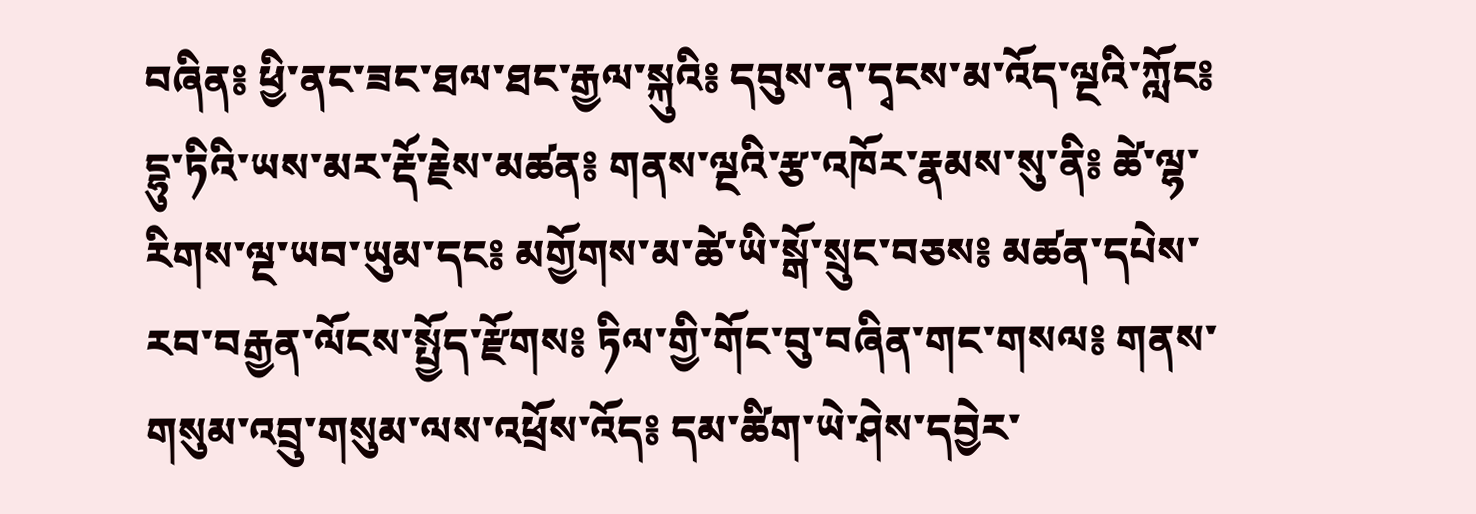བཞིན༔ ཕྱི་ནང་ཟང་ཐལ་ཐང་རྒྱལ་སྐུའི༔ དབུས་ན་དྭངས་མ་འོད་ལྔའི་ཀློང༔ དྷུ་ཏིའི་ཡས་མར་རྡོ་རྗེས་མཚན༔ གནས་ལྔའི་རྩ་འཁོར་རྣམས་སུ་ནི༔ ཚེ་ལྷ་རིགས་ལྔ་ཡབ་ཡུམ་དང༔ མགྱོགས་མ་ཚེ་ཡི་སྒོ་སྲུང་བཅས༔ མཚན་དཔེས་རབ་བརྒྱན་ལོངས་སྤྱོད་རྫོགས༔ ཏིལ་གྱི་གོང་བུ་བཞིན་གང་གསལ༔ གནས་གསུམ་འབྲུ་གསུམ་ལས་འཕྲོས་འོད༔ དམ་ཚིག་ཡེ་ཤེས་དབྱེར་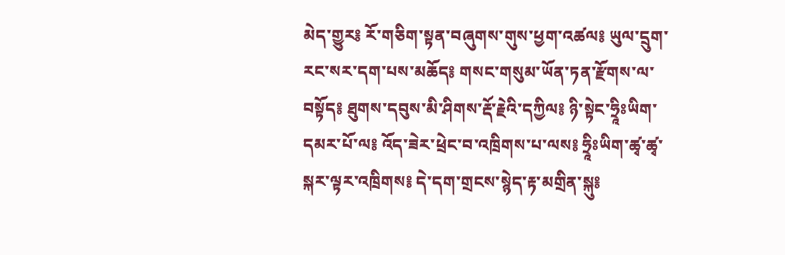མེད་གྱུར༔ རོ་གཅིག་སྟན་བཞུགས་གུས་ཕྱག་འཚལ༔ ཡུལ་དྲུག་རང་སར་དག་པས་མཆོད༔ གསང་གསུམ་ཡོན་ཏན་རྫོགས་ལ་བསྟོད༔ ཐུགས་དབུས་མི་ཤིགས་རྡོ་རྗེའི་དཀྱིལ༔ ཉི་སྟེང་ཧྲཱིཿཡིག་དམར་པོ་ལ༔ འོད་ཟེར་ཕྲེང་བ་འཁྲིགས་པ་ལས༔ ཧྲཱིཿཡིག་ཚྭ་ཚྭ་སྐར་ལྟར་འཁྲིགས༔ དེ་དག་གྲངས་སྙེད་རྟ་མགྲིན་སྐུ༔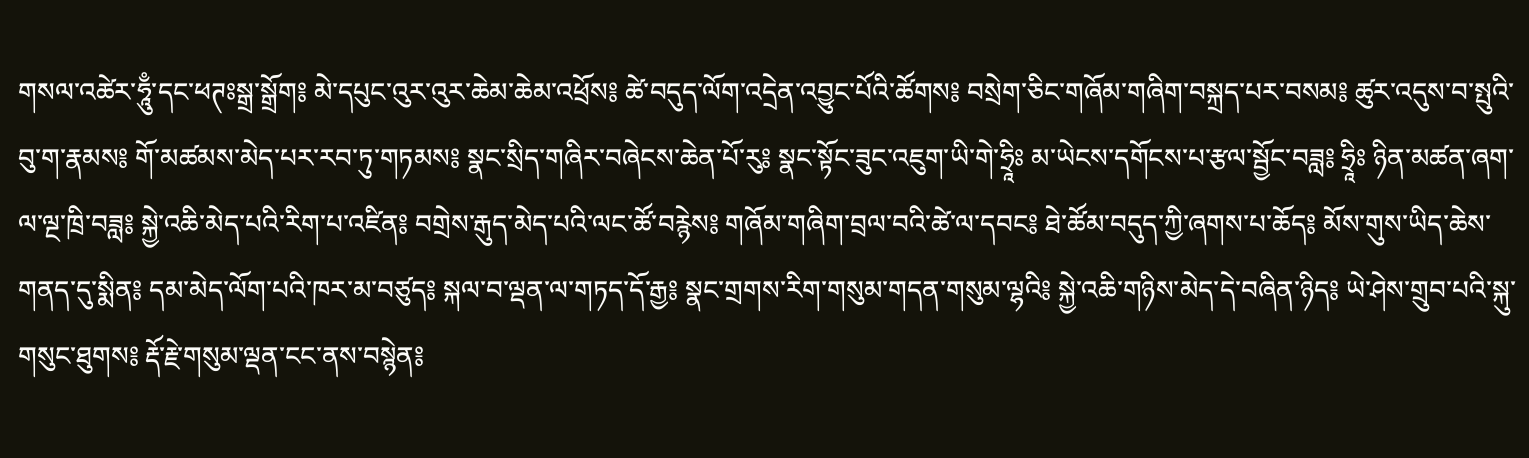གསལ་འཚེར་ཧཱུྃ་དང་ཕཊཿསྒྲ་སྒྲོག༔ མེ་དཔུང་འུར་འུར་ཆེམ་ཆེམ་འཕྲོས༔ ཚེ་བདུད་ལོག་འདྲེན་འབྱུང་པོའི་ཚོགས༔ བསྲེག་ཅིང་གཞོམ་གཞིག་བསྐྲད་པར་བསམ༔ ཚུར་འདུས་བ་སྤུའི་བུ་ག་རྣམས༔ གོ་མཚམས་མེད་པར་རབ་ཏུ་གཏམས༔ སྣང་སྲིད་གཞིར་བཞེངས་ཆེན་པོ་རུ༔ སྣང་སྟོང་ཟུང་འཇུག་ཡི་གེ་ཧྲཱིཿ མ་ཡེངས་དགོངས་པ་རྩལ་སྦྱོང་བཟླ༔ ཧྲཱིཿ ཉིན་མཚན་ཞག་ལ་ལྔ་ཁྲི་བཟླ༔ སྐྱེ་འཆི་མེད་པའི་རིག་པ་འཛིན༔ བགྲེས་རྒུད་མེད་པའི་ལང་ཚོ་བརྙེས༔ གཞོམ་གཞིག་བྲལ་བའི་ཚེ་ལ་དབང༔ ཐེ་ཚོམ་བདུད་ཀྱི་ཞགས་པ་ཆོད༔ མོས་གུས་ཡིད་ཆེས་གནད་དུ་སྨིན༔ དམ་མེད་ལོག་པའི་ཁར་མ་བཙུད༔ སྐལ་བ་ལྡན་ལ་གཏད་དོ་རྒྱ༔ སྣང་གྲགས་རིག་གསུམ་གདན་གསུམ་ལྷའི༔ སྐྱེ་འཆི་གཉིས་མེད་དེ་བཞིན་ཉིད༔ ཡེ་ཤེས་གྲུབ་པའི་སྐུ་གསུང་ཐུགས༔ རྡོ་རྗེ་གསུམ་ལྡན་ངང་ནས་བསྙེན༔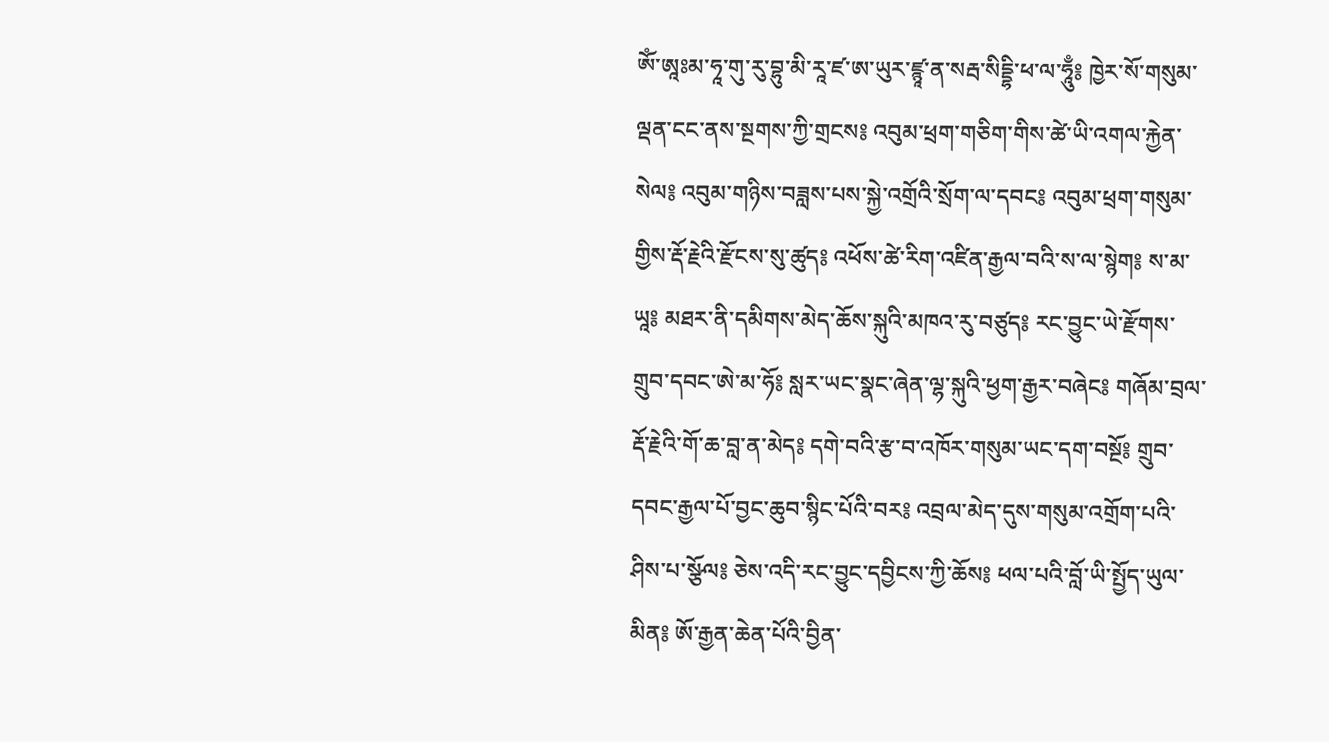ཨོཾ་ཨཱཿམ་ཧཱ་གུ་རུ་བྷུ་མི་རཱ་ཛ་ཨ་ཡུར་ཛྙཱ་ན་སརྦ་སིདྡྷི་ཕ་ལ་ཧཱུྃ༔ ཁྱེར་སོ་གསུམ་ལྡན་ངང་ནས་སྔགས་ཀྱི་གྲངས༔ འབུམ་ཕྲག་གཅིག་གིས་ཚེ་ཡི་འགལ་རྐྱེན་སེལ༔ འབུམ་གཉིས་བཟླས་པས་སྐྱེ་འགྲོའི་སྲོག་ལ་དབང༔ འབུམ་ཕྲག་གསུམ་གྱིས་རྡོ་རྗེའི་རྫོངས་སུ་ཚུད༔ འཕོས་ཚེ་རིག་འཛིན་རྒྱལ་བའི་ས་ལ་སྙེག༔ ས་མ་ཡཱ༔ མཐར་ནི་དམིགས་མེད་ཆོས་སྐུའི་མཁའ་རུ་བཙུད༔ རང་བྱུང་ཡེ་རྫོགས་གྲུབ་དབང་ཨེ་མ་ཧོ༔ སླར་ཡང་སྣང་ཞེན་ལྷ་སྐུའི་ཕྱག་རྒྱར་བཞེང༔ གཞོམ་བྲལ་རྡོ་རྗེའི་གོ་ཆ་བླ་ན་མེད༔ དགེ་བའི་རྩ་བ་འཁོར་གསུམ་ཡང་དག་བསྔོ༔ གྲུབ་དབང་རྒྱལ་པོ་བྱང་ཆུབ་སྙིང་པོའི་བར༔ འབྲལ་མེད་དུས་གསུམ་འགྲོག་པའི་ཤིས་པ་སྩོལ༔ ཅེས་འདི་རང་བྱུང་དབྱིངས་ཀྱི་ཆོས༔ ཕལ་པའི་བློ་ཡི་སྤྱོད་ཡུལ་མིན༔ ཨོ་རྒྱན་ཆེན་པོའི་བྱིན་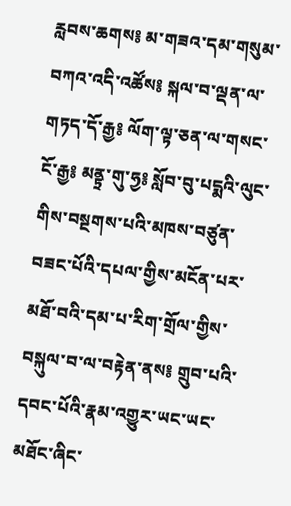རླབས་ཆགས༔ མ་གཟའ་དམ་གསུམ་བཀའ་འདི་འཚོས༔ སྐལ་བ་ལྡན་ལ་གཏད་དོ་རྒྱ༔ ལོག་ལྟ་ཅན་ལ་གསང་ངོ་རྒྱ༔ མནྟྲ་གུ་ཧྱ༔ སློབ་བུ་པདྨའི་ལུང་གིས་བསྔགས་པའི་མཁས་བཙུན་བཟང་པོའི་དཔལ་གྱིས་མངོན་པར་མཐོ་བའི་དམ་པ་རིག་གྲོལ་གྱིས་བསྐུལ་བ་ལ་བརྟེན་ནས༔ གྲུབ་པའི་དབང་པོའི་རྣམ་འགྱུར་ཡང་ཡང་མཐོང་ཞིང་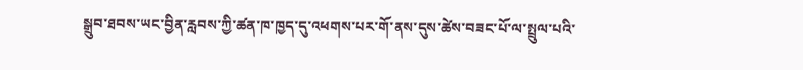སྒྲུབ་ཐབས་ཡང་བྱིན་རླབས་ཀྱི་ཚན་ཁ་ཁྱད་དུ་འཕགས་པར་གོ་ནས་དུས་ཚེས་བཟང་པོ་ལ་སྤྲུལ་པའི་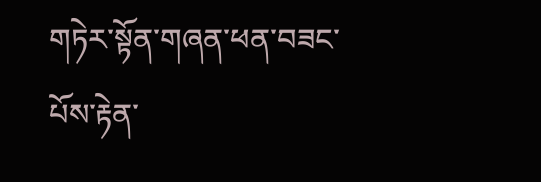གཏེར་སྟོན་གཞན་ཕན་བཟང་པོས་རྟེན་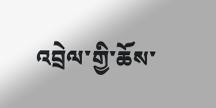འབྲེལ་གྱི་ཆོས་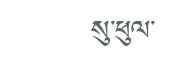སུ་ཕུལ་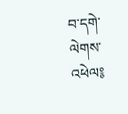བ་དགེ་ལེགས་འཕེལ༔